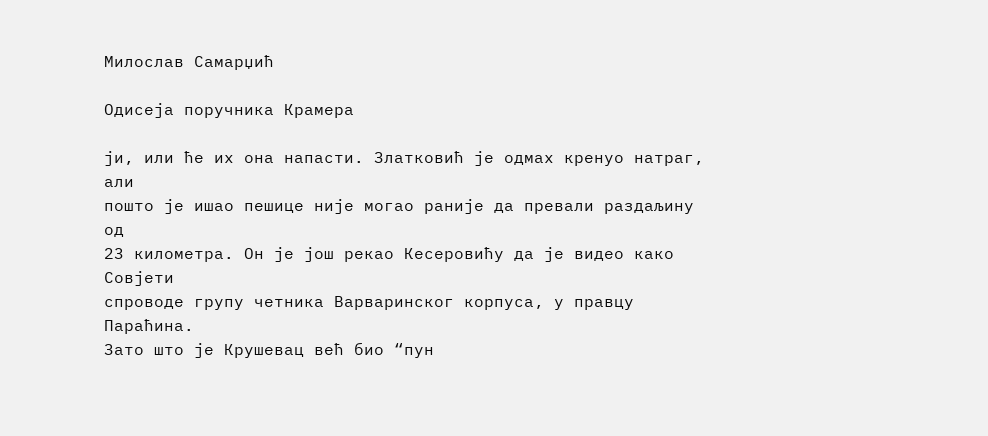Милослав Самарџић

Одисеја поручника Крамера

ји, или ће их она напасти. Златковић је одмах кренуо натраг, али
пошто је ишао пешице није могао раније да превали раздаљину од
23 километра. Он је још рекао Кесеровићу да је видео како Совјети
спроводе групу четника Варваринског корпуса, у правцу Параћина.
Зато што је Крушевац већ био “пун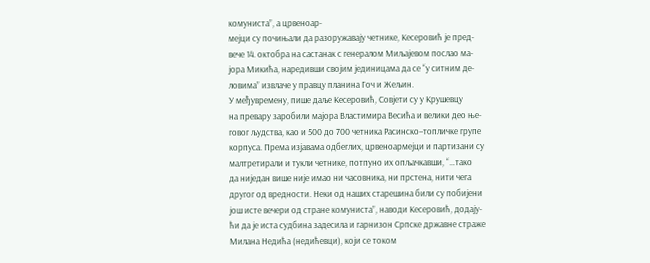комуниста”, а црвеноар-
мејци су почињали да разоружавају четнике, Кесеровић је пред-
вече 14. октобра на састанак с генералом Миљајевом послао ма-
јора Микића, наредивши својим јединицама да се “у ситним де-
ловима” извлаче у правцу планина Гоч и Жељин.
У међувремену, пише даље Кесеровић, Совјети су у Крушевцу
на превару заробили мајора Властимира Весића и велики део ње-
говог људства, као и 500 до 700 четника Расинско–топличке групе
корпуса. Према изјавама одбеглих, црвеноармејци и партизани су
малтретирали и тукли четнике, потпуно их опљачкавши, “…тако
да ниједан више није имао ни часовника, ни прстена, нити чега
другог од вредности. Неки од наших старешина били су побијени
још исте вечери од стране комуниста”, наводи Кесеровић, додају-
ћи да је иста судбина задесила и гарнизон Српске државне страже
Милана Недића (недићевци), који се током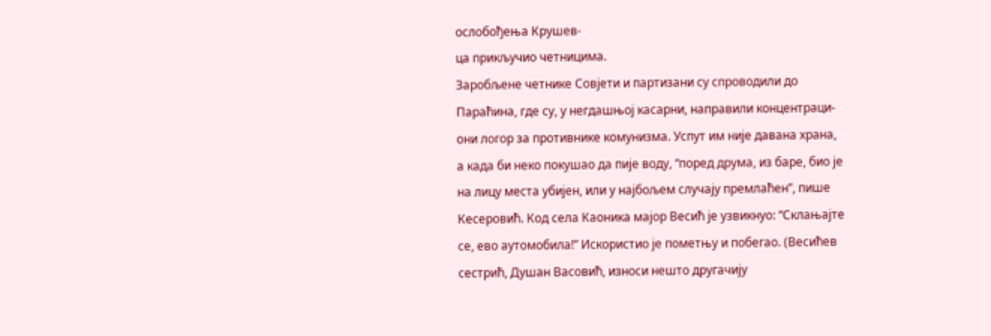ослобођења Крушев-
ца прикључио четницима.
Заробљене четнике Совјети и партизани су спроводили до
Параћина, где су, у негдашњој касарни, направили концентраци-
они логор за противнике комунизма. Успут им није давана храна,
а када би неко покушао да пије воду, “поред друма, из баре, био је
на лицу места убијен, или у најбољем случају премлаћен”, пише
Кесеровић. Код села Каоника мајор Весић је узвикнуо: “Склањајте
се, ево аутомобила!” Искористио је пометњу и побегао. (Весићев
сестрић, Душан Васовић, износи нешто другачију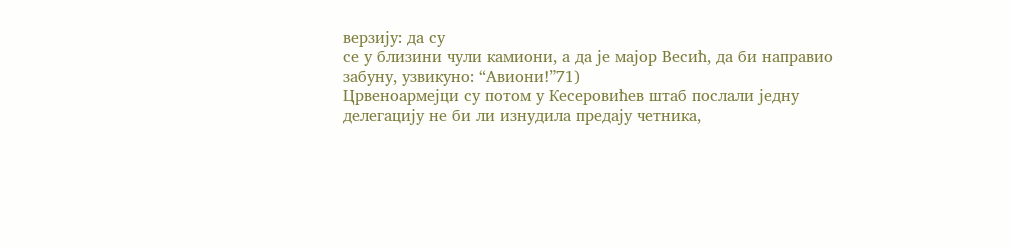верзију: да су
се у близини чули камиони, а да је мајор Весић, да би направио
забуну, узвикуно: “Авиони!”71)
Црвеноармејци су потом у Кесеровићев штаб послали једну
делегацију не би ли изнудила предају четника,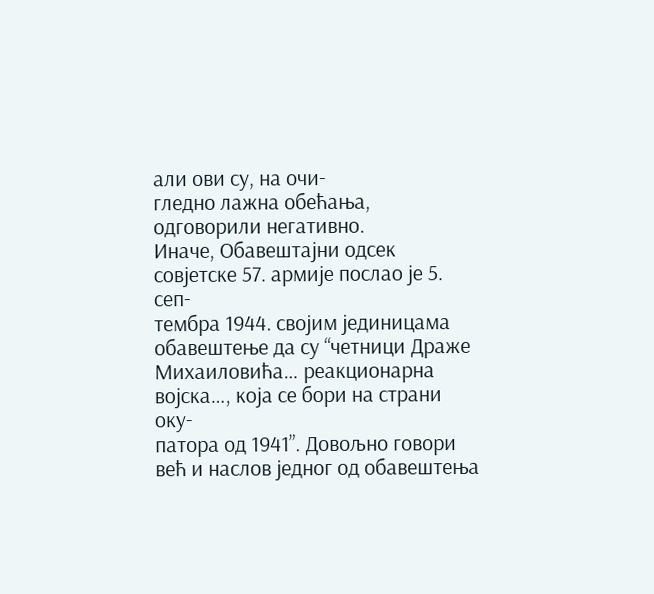али ови су, на очи-
гледно лажна обећања, одговорили негативно.
Иначе, Обавештајни одсек совјетске 57. армије послао је 5. сеп-
тембра 1944. својим јединицама обавештење да су “четници Драже
Михаиловића… реакционарна војска…, која се бори на страни оку-
патора од 1941”. Довољно говори већ и наслов једног од обавештења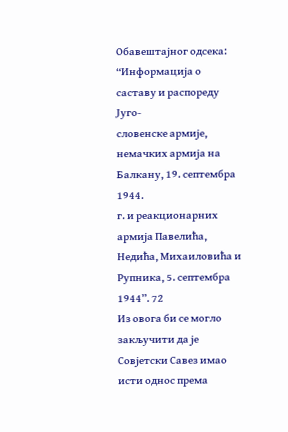Обавештајног одсека: “Информација о саставу и распореду Југо-
словенске армије, немачких армија на Балкану, 19. септембра 1944.
г. и реакционарних армија Павелића, Недића, Михаиловића и
Рупника, 5. септембра 1944”. 72
Из овога би се могло закључити да је Совјетски Савез имао
исти однос према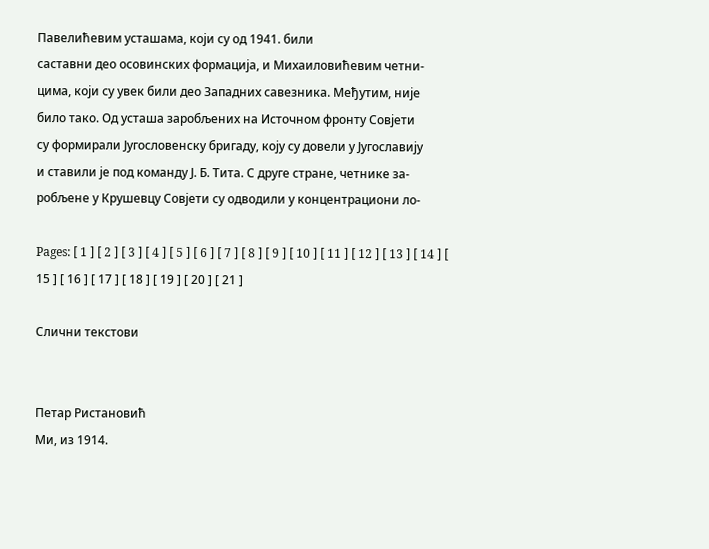Павелићевим усташама, који су од 1941. били
саставни део осовинских формација, и Михаиловићевим четни-
цима, који су увек били део Западних савезника. Међутим, није
било тако. Од усташа заробљених на Источном фронту Совјети
су формирали Југословенску бригаду, коју су довели у Југославију
и ставили је под команду Ј. Б. Тита. С друге стране, четнике за-
робљене у Крушевцу Совјети су одводили у концентрациони ло-

Pages: [ 1 ] [ 2 ] [ 3 ] [ 4 ] [ 5 ] [ 6 ] [ 7 ] [ 8 ] [ 9 ] [ 10 ] [ 11 ] [ 12 ] [ 13 ] [ 14 ] [ 15 ] [ 16 ] [ 17 ] [ 18 ] [ 19 ] [ 20 ] [ 21 ]

Слични текстови


Петaр Ристановић
Mи, из 1914.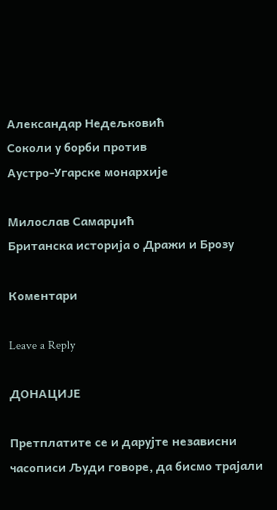Александар Недељковић
Соколи у борби против
Аустро-Угарске монархије

Милослав Самарџић
Британска историја о Дражи и Брозу

Коментари

Leave a Reply

ДОНАЦИЈЕ

Претплатите се и дарујте независни часописи Људи говоре, да бисмо трајали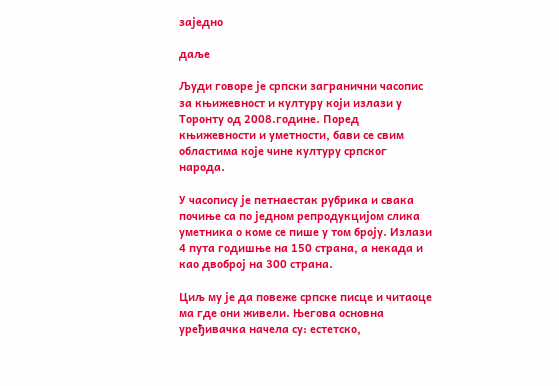заједно

даље

Људи говоре је српски загранични часопис за књижевност и културу који излази у Торонту од 2008.године. Поред књижевности и уметности, бави се свим областима које чине културу српског народа.

У часопису је петнаестак рубрика и свака почиње са по једном репродукцијом слика уметника о коме се пише у том броју. Излази 4 пута годишње на 150 страна, а некада и као двоброј на 300 страна.

Циљ му је да повеже српске писце и читаоце ма где они живели. Његова основна уређивачка начела су: естетско,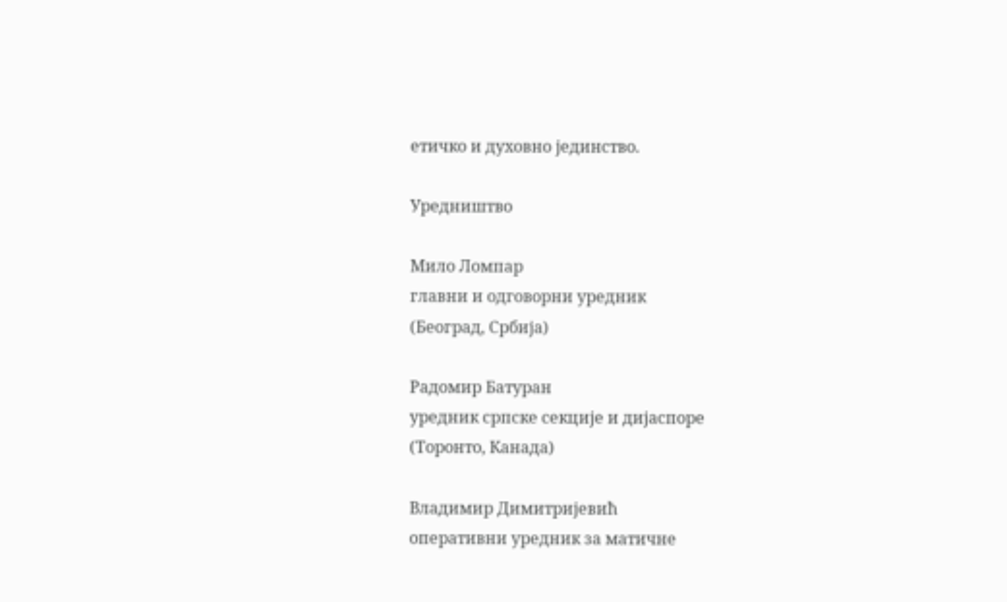етичко и духовно јединство.

Уредништво

Мило Ломпар
главни и одговорни уредник
(Београд, Србија)

Радомир Батуран
уредник српске секције и дијаспоре
(Торонто, Канада)

Владимир Димитријевић
оперативни уредник за матичне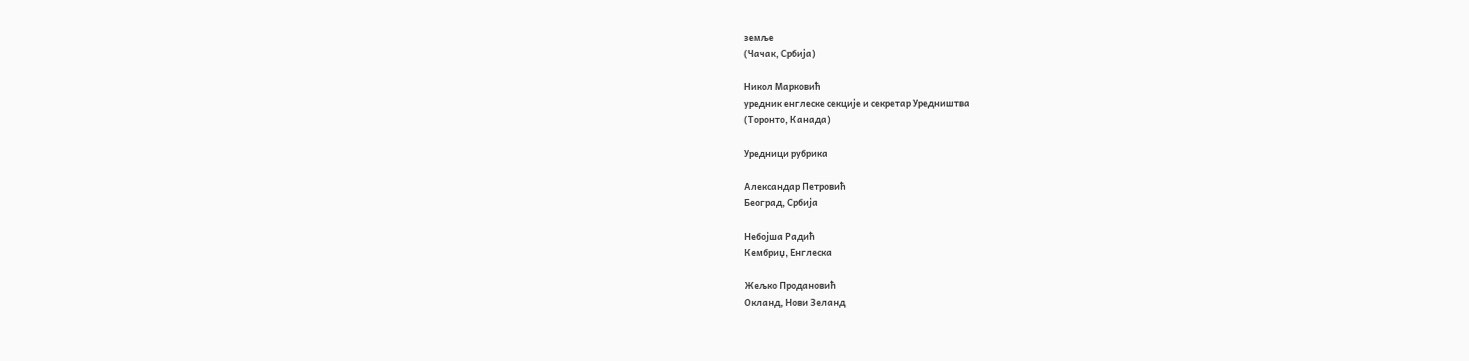земље
(Чачак, Србија)

Никол Марковић
уредник енглеске секције и секретар Уредништва
(Торонто, Канада)

Уредници рубрика

Александар Петровић
Београд, Србија

Небојша Радић
Кембриџ, Енглеска

Жељко Продановић
Окланд, Нови Зеланд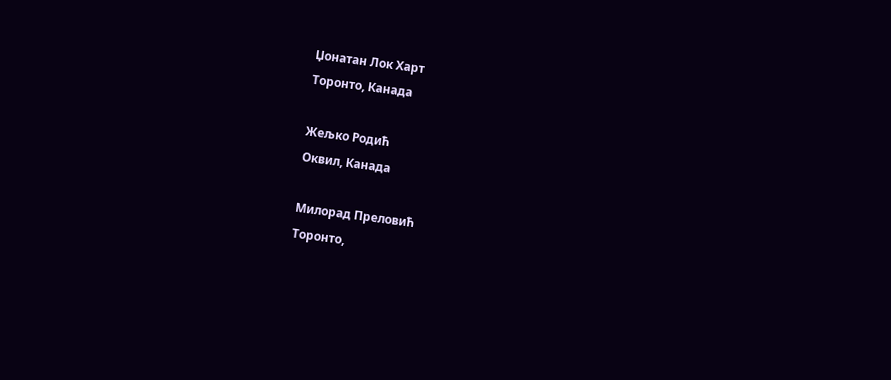Џонатан Лок Харт
Торонто, Канада

Жељко Родић
Оквил, Канада

Милорад Преловић
Торонто,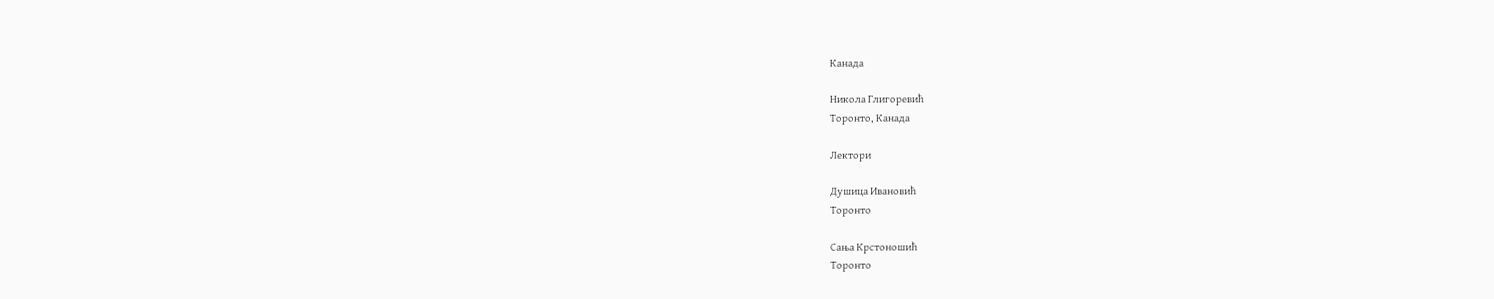Канада

Никола Глигоревић
Торонто, Канада

Лектори

Душица Ивановић
Торонто

Сања Крстоношић
Торонто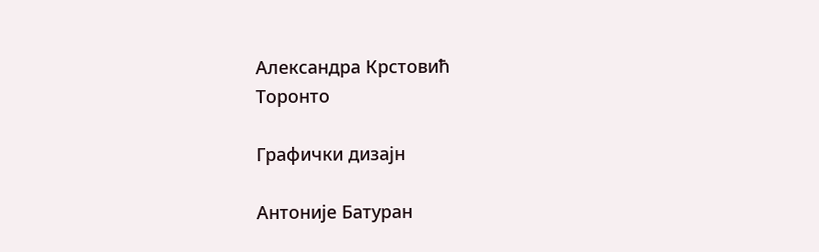Александра Крстовић
Торонто

Графички дизајн

Антоније Батуран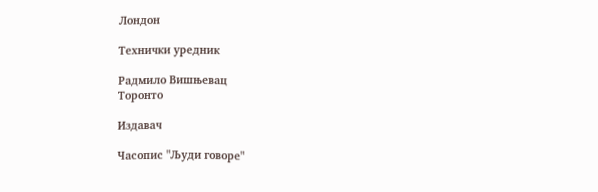Лондон

Технички уредник

Радмило Вишњевац
Торонто

Издавач

Часопис "Људи говоре"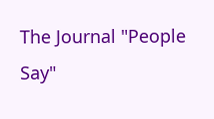The Journal "People Say"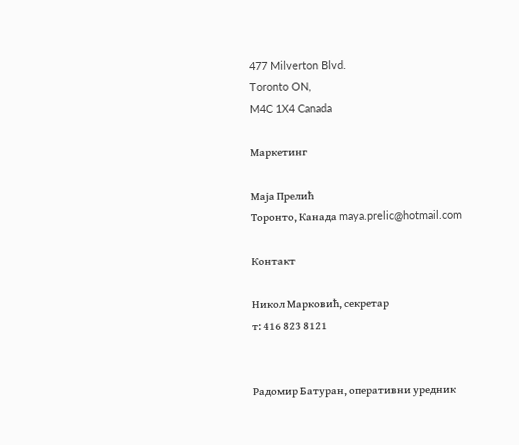477 Milverton Blvd.
Toronto ON,
M4C 1X4 Canada

Маркетинг

Маја Прелић
Торонто, Канада maya.prelic@hotmail.com

Контакт

Никол Марковић, секретар
т: 416 823 8121


Радомир Батуран, oперативни уредник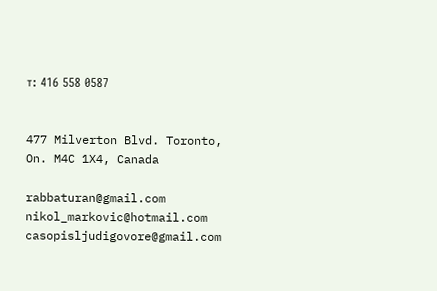т: 416 558 0587


477 Milverton Blvd. Toronto,
On. M4C 1X4, Canada

rabbaturan@gmail.com nikol_markovic@hotmail.com casopisljudigovore@gmail.com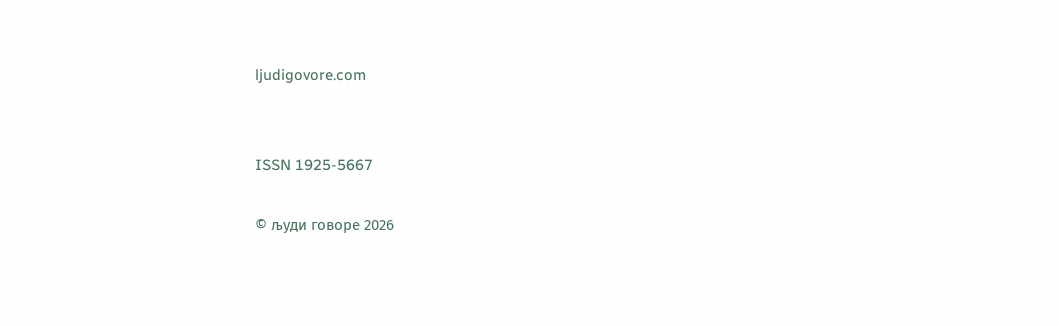ljudigovore.com


ISSN 1925-5667

© људи говоре 2026